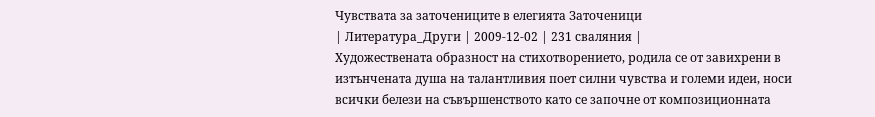Чувствата за заточениците в елегията Заточеници
| Литература_Други | 2009-12-02 | 231 сваляния |
Художествената образност на стихотворението, родила се от завихрени в изтънчената душа на талантливия поет силни чувства и големи идеи, носи всички белези на съвършенството като се започне от композиционната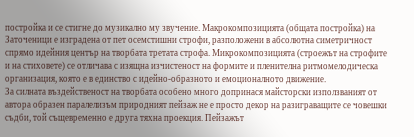постройка и се стигне до музикално му звучение. Макрокомпозицията (общата постройка) на Заточеници е изградена от пет осемстишни строфи, разположени в абсолютна симетричност спрямо идейния център на творбата третата строфа. Микрокомпозицията (строежът на строфите и на стиховете) се отличава с изящна изчистеност на формите и пленителна ритмомелодическа организация, която е в единство с идейно-образното и емоционалното движение.
За силната въздейственост на творбата особено много допринася майсторски използваният от автора образен паралелизъм природният пейзаж не е просто декор на разиграващите се човешки съдби, той същевременно е друга тяхна проекция. Пейзажът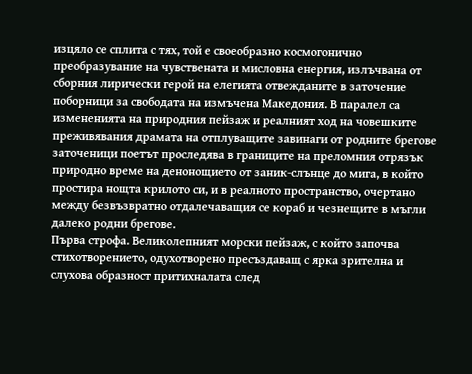изцяло се сплита с тях, той е своеобразно космогонично преобразувание на чувствената и мисловна енергия, излъчвана от сборния лирически герой на елегията отвежданите в заточение поборници за свободата на измъчена Македония. В паралел са измененията на природния пейзаж и реалният ход на човешките преживявания драмата на отплуващите завинаги от родните брегове заточеници поетът проследява в границите на преломния отрязък природно време на денонощието от заник-слънце до мига, в който простира нощта крилото си, и в реалното пространство, очертано между безвъзвратно отдалечаващия се кораб и чезнещите в мъгли далеко родни брегове.
Първа строфа. Великолепният морски пейзаж, с който започва стихотворението, одухотворено пресъздаващ с ярка зрителна и слухова образност притихналата след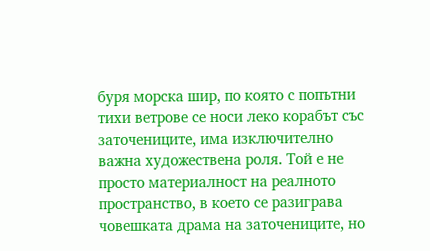буря морска шир, по която с попътни тихи ветрове се носи леко корабът със заточениците, има изключително важна художествена роля. Той е не просто материалност на реалното пространство, в което се разиграва човешката драма на заточениците, но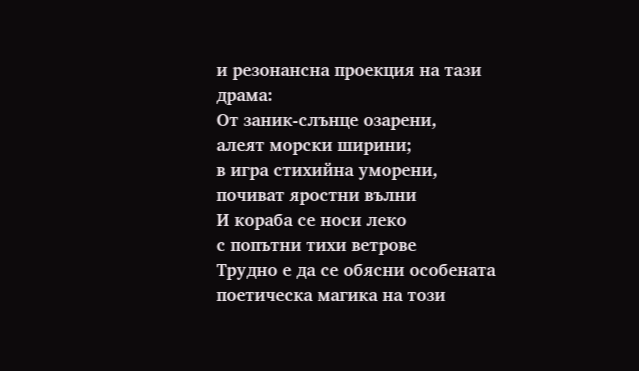и резонансна проекция на тази драма:
От заник-слънце озарени,
алеят морски ширини;
в игра стихийна уморени,
почиват яростни вълни
И кораба се носи леко
с попътни тихи ветрове
Трудно е да се обясни особената поетическа магика на този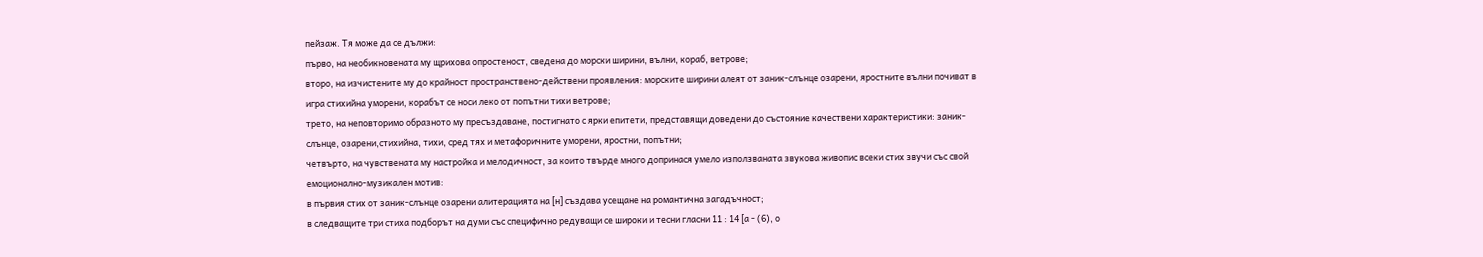пейзаж. Тя може да се дължи:
първо, на необикновената му щрихова опростеност, сведена до морски ширини, вълни, кораб, ветрове;
второ, на изчистените му до крайност пространствено-действени проявления: морските ширини алеят от заник-слънце озарени, яростните вълни почиват в игра стихийна уморени, корабът се носи леко от попътни тихи ветрове;
трето, на неповторимо образното му пресъздаване, постигнато с ярки епитети, представящи доведени до състояние качествени характеристики: заник-слънце, озарени,стихийна, тихи, сред тях и метафоричните уморени, яростни, попътни;
четвърто, на чувствената му настройка и мелодичност, за които твърде много допринася умело използваната звукова живопис всеки стих звучи със свой емоционално-музикален мотив:
в първия стих от заник-слънце озарени алитерацията на [н] създава усещане на романтична загадъчност;
в следващите три стиха подборът на думи със специфично редуващи се широки и тесни гласни 11 : 14 [а - (6), о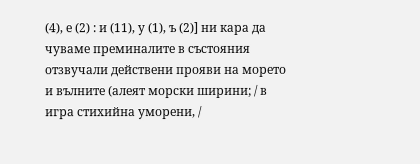(4), е (2) : и (11), у (1), ъ (2)] ни кара да чуваме преминалите в състояния отзвучали действени прояви на морето и вълните (алеят морски ширини; / в игра стихийна уморени, /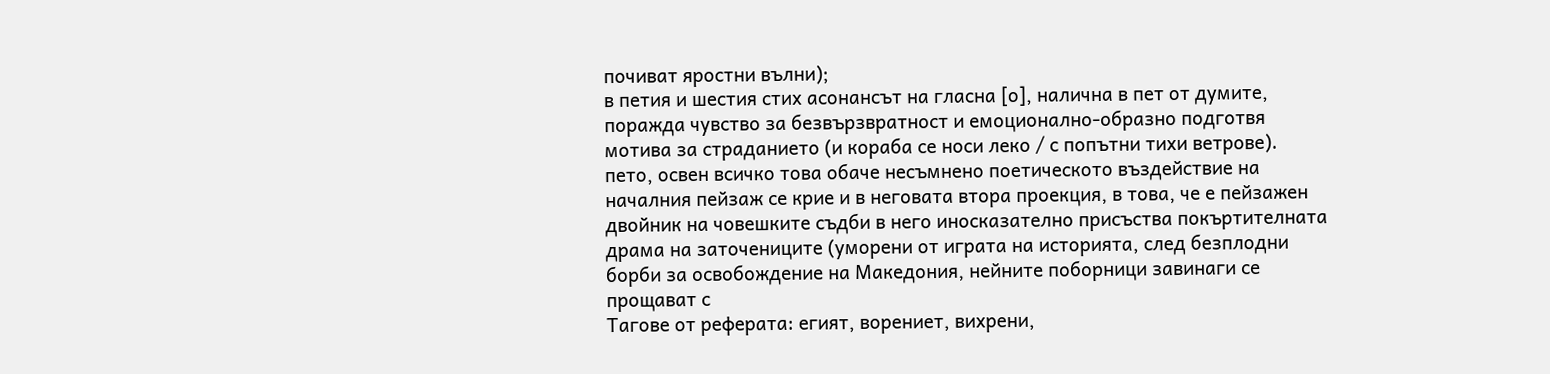почиват яростни вълни);
в петия и шестия стих асонансът на гласна [о], налична в пет от думите, поражда чувство за безвързвратност и емоционално-образно подготвя мотива за страданието (и кораба се носи леко / с попътни тихи ветрове).
пето, освен всичко това обаче несъмнено поетическото въздействие на началния пейзаж се крие и в неговата втора проекция, в това, че е пейзажен двойник на човешките съдби в него иносказателно присъства покъртителната драма на заточениците (уморени от играта на историята, след безплодни борби за освобождение на Македония, нейните поборници завинаги се прощават с
Тагове от реферата: егият, ворениет, вихрени,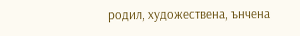родил, художествена, ънчена